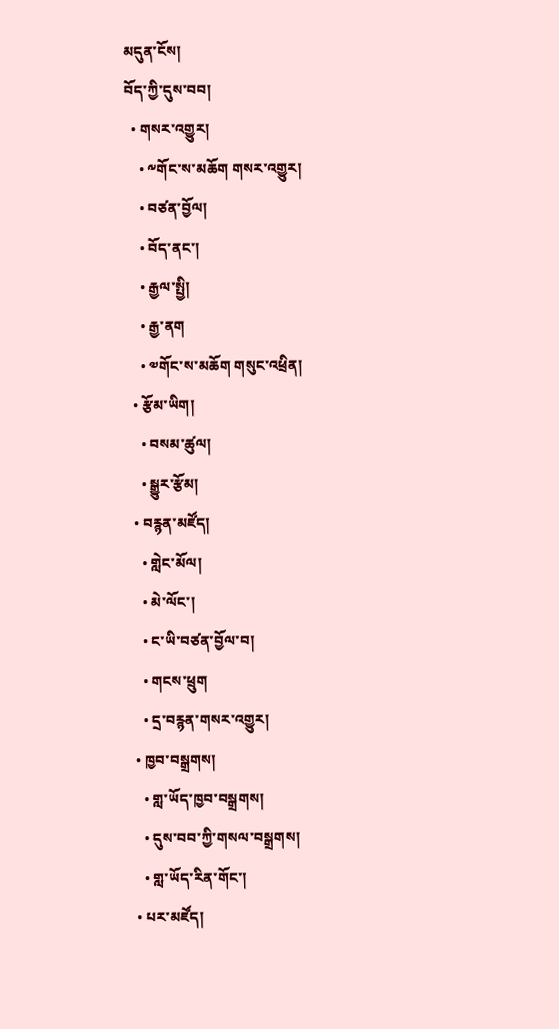མདུན་ངོས།
བོད་ཀྱི་དུས་བབ།
  • གསར་འགྱུར།
    • ༸གོང་ས་མཆོག གསར་འགྱུར།
    • བཙན་བྱོལ།
    • བོད་ནང་།
    • རྒྱལ་སྤྱི།
    • རྒྱ་ནག
    • ༧གོང་ས་མཆོག གསུང་འཕྲིན།
  • རྩོམ་ཡིག།
    • བསམ་ཚུལ།
    • སྒྱུར་རྩོམ།
  • བརྙན་མཛོད།
    • གླེང་མོལ།
    • མེ་ལོང་།
    • ང་ཡི་བཙན་བྱོལ་བ།
    • གངས་ཕྲུག
    • དྲ་བརྙན་གསར་འགྱུར།
  • ཁྱབ་བསྒྲགས།
    • གླ་ཡོད་ཁྱབ་བསྒྲགས།
    • དུས་བབ་ཀྱི་གསལ་བསྒྲགས།
    • གླ་ཡོད་རིན་གོང་།
  • པར་མཛོད།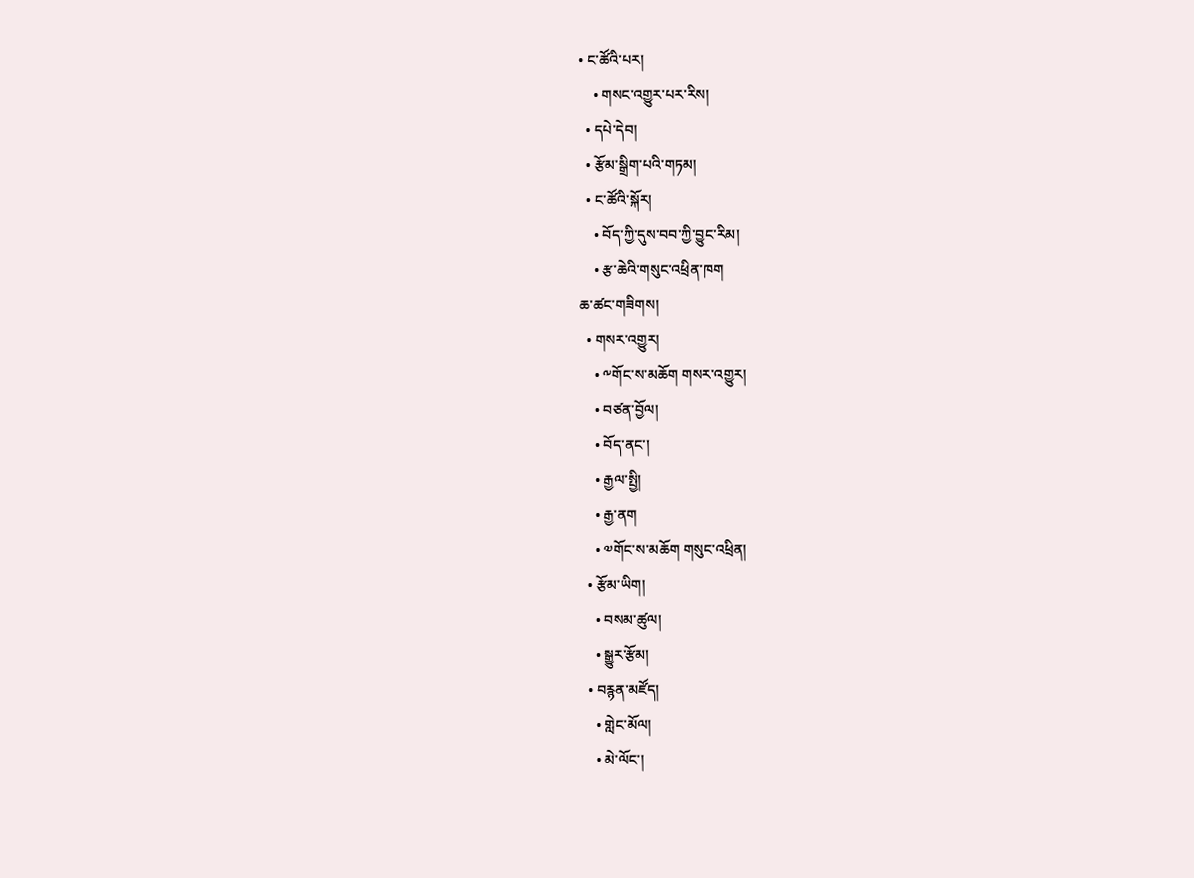• ང་ཚོའི་པར།
    • གསང་འགྱུར་པར་རིས།
  • དཔེ་དེབ།
  • རྩོམ་སྒྲིག་པའི་གཏམ།
  • ང་ཚོའི་སྐོར།
    • བོད་ཀྱི་དུས་བབ་ཀྱི་བྱུང་རིམ།
    • རྩ་ཆེའི་གསུང་འཕྲིན་ཁག
ཆ་ཚང་གཟིགས།
  • གསར་འགྱུར།
    • ༸གོང་ས་མཆོག གསར་འགྱུར།
    • བཙན་བྱོལ།
    • བོད་ནང་།
    • རྒྱལ་སྤྱི།
    • རྒྱ་ནག
    • ༧གོང་ས་མཆོག གསུང་འཕྲིན།
  • རྩོམ་ཡིག།
    • བསམ་ཚུལ།
    • སྒྱུར་རྩོམ།
  • བརྙན་མཛོད།
    • གླེང་མོལ།
    • མེ་ལོང་།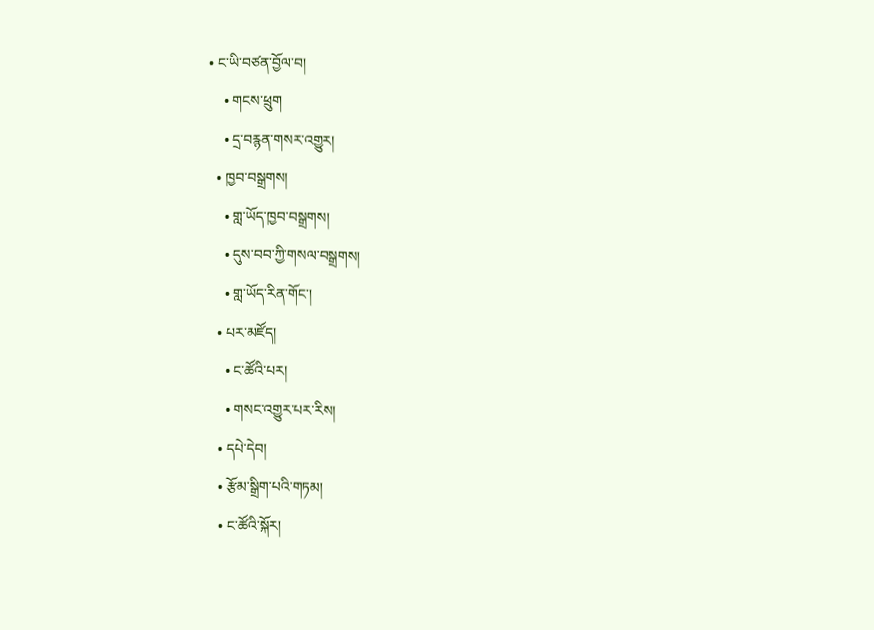• ང་ཡི་བཙན་བྱོལ་བ།
    • གངས་ཕྲུག
    • དྲ་བརྙན་གསར་འགྱུར།
  • ཁྱབ་བསྒྲགས།
    • གླ་ཡོད་ཁྱབ་བསྒྲགས།
    • དུས་བབ་ཀྱི་གསལ་བསྒྲགས།
    • གླ་ཡོད་རིན་གོང་།
  • པར་མཛོད།
    • ང་ཚོའི་པར།
    • གསང་འགྱུར་པར་རིས།
  • དཔེ་དེབ།
  • རྩོམ་སྒྲིག་པའི་གཏམ།
  • ང་ཚོའི་སྐོར།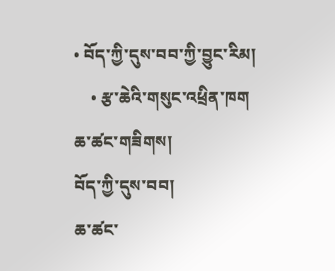• བོད་ཀྱི་དུས་བབ་ཀྱི་བྱུང་རིམ།
    • རྩ་ཆེའི་གསུང་འཕྲིན་ཁག
ཆ་ཚང་གཟིགས།
བོད་ཀྱི་དུས་བབ།
ཆ་ཚང་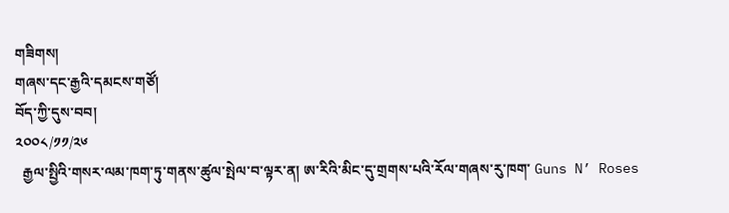གཟིགས།
གཞས་དང་རྒྱའི་དམངས་གཙོ།
བོད་ཀྱི་དུས་བབ།
༢༠༠༨/༡༡/༢༦
  རྒྱལ་སྤྱིའི་གསར་ལམ་ཁག་ཏུ་གནས་ཚུལ་སྤེལ་བ་ལྟར་ན། ཨ་རིའི་མིང་དུ་གྲགས་པའི་རོལ་གཞས་རུ་ཁག་ Guns N’ Roses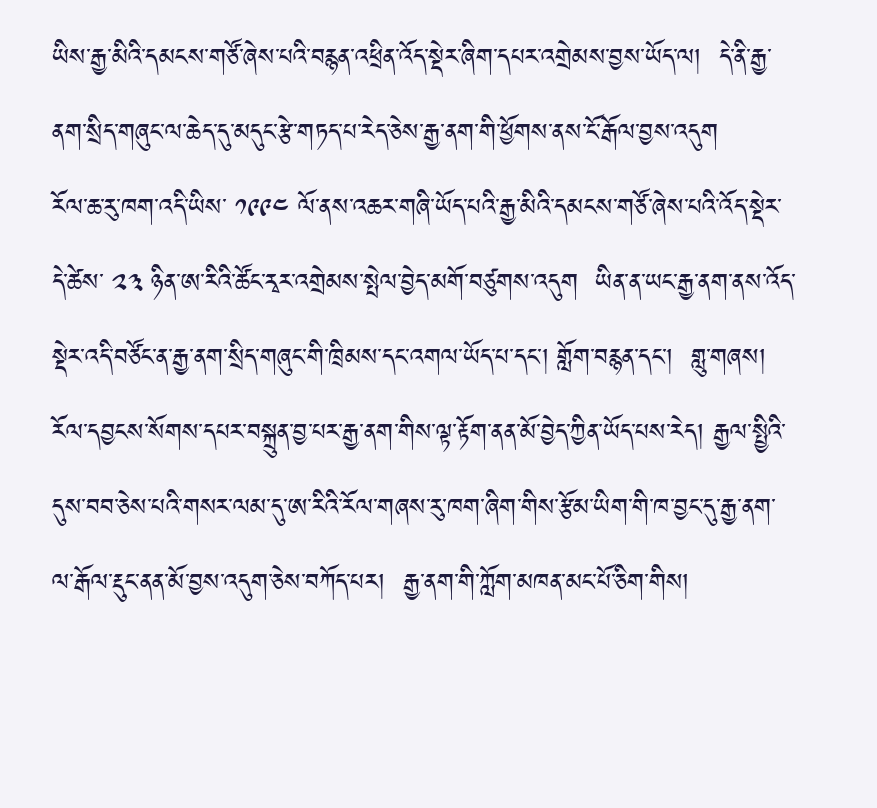ཡིས་རྒྱ་མིའི་དམངས་གཙོ་ཞེས་པའི་བརྙན་འཕྲིན་འོད་སྡེར་ཞིག་དཔར་འགྲེམས་བྱས་ཡོད་ལ།  དེ་ནི་རྒྱ་ནག་སྲིད་གཞུང་ལ་ཆེད་དུ་མདུང་རྩེ་གཏད་པ་རེད་ཅེས་རྒྱ་ནག་གི་ཕྱོགས་ནས་ངོ་རྒོལ་བྱས་འདུག
རོལ་ཆ་རུ་ཁག་འདི་ཡིས་ ༡༩༩༤ ལོ་ནས་འཆར་གཞི་ཡོད་པའི་རྒྱ་མིའི་དམངས་གཙོ་ཞེས་པའི་འོད་སྡེར་དེ་ཚེས་ ༢༣ ཉིན་ཨ་རིའི་ཚོང་རྭར་འགྲེམས་སྤེལ་བྱེད་མགོ་བཙུགས་འདུག  ཡིན་ན་ཡང་རྒྱ་ནག་ནས་འོད་སྡེར་འདི་བཙོང་ན་རྒྱ་ནག་སྲིད་གཞུང་གི་ཁྲིམས་དང་འགལ་ཡོད་པ་དང་། གློག་བརྙན་དང་།  གླུ་གཞས། རོལ་དབྱངས་སོགས་དཔར་བསྐྲུན་བྱ་པར་རྒྱ་ནག་གིས་ལྟ་རྟོག་ནན་མོ་བྱེད་ཀྱིན་ཡོད་པས་རེད། རྒྱལ་སྤྱིའི་དུས་བབ་ཅེས་པའི་གསར་ལམ་དུ་ཨ་རིའི་རོལ་གཞས་རུ་ཁག་ཞིག་གིས་རྩོམ་ཡིག་གི་ཁ་བྱང་དུ་རྒྱ་ནག་ལ་རྒོལ་རྡུང་ནན་མོ་བྱས་འདུག་ཅེས་བཀོད་པར།  རྒྱ་ནག་གི་ཀློག་མཁན་མང་པོ་ཅིག་གིས།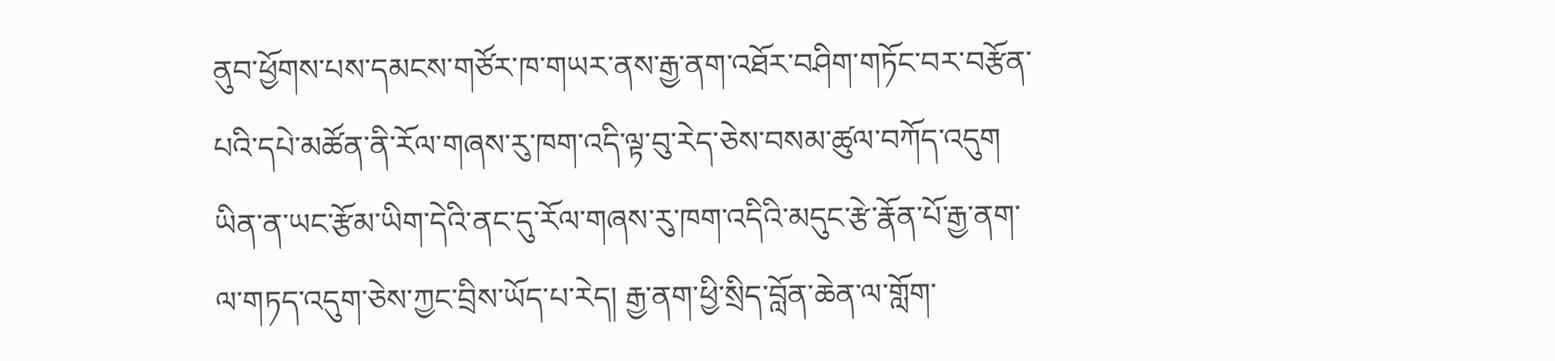ནུབ་ཕྱོགས་པས་དམངས་གཙོར་ཁ་གཡར་ནས་རྒྱ་ནག་འཐོར་བཤིག་གཏོང་བར་བརྩོན་པའི་དཔེ་མཚོན་ནི་རོལ་གཞས་རུ་ཁག་འདི་ལྟ་བུ་རེད་ཅེས་བསམ་ཚུལ་བཀོད་འདུག  ཡིན་ན་ཡང་རྩོམ་ཡིག་དེའི་ནང་དུ་རོལ་གཞས་རུ་ཁག་འདིའི་མདུང་རྩེ་རྣོན་པོ་རྒྱ་ནག་ལ་གཏད་འདུག་ཅེས་ཀྱང་བྲིས་ཡོད་པ་རེད། རྒྱ་ནག་ཕྱི་སྲིད་བློན་ཆེན་ལ་གློག་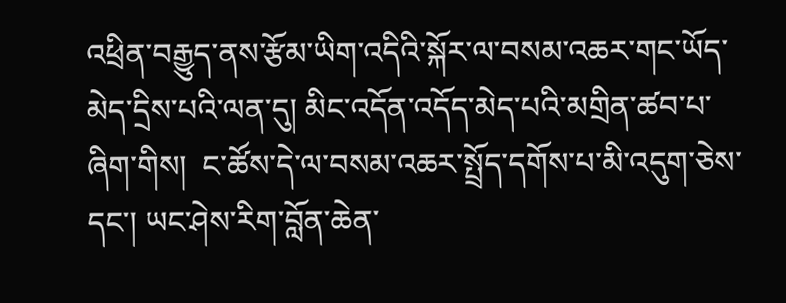འཕྲིན་བརྒྱུད་ནས་རྩོམ་ཡིག་འདིའི་སྐོར་ལ་བསམ་འཆར་གང་ཡོད་མེད་དྲིས་པའི་ལན་དུ། མིང་འདོན་འདོད་མེད་པའི་མགྲིན་ཚབ་པ་ཞིག་གིས།  ང་ཚོས་དེ་ལ་བསམ་འཆར་སྤྲོད་དགོས་པ་མི་འདུག་ཅེས་དང་། ཡང་ཤེས་རིག་བློན་ཆེན་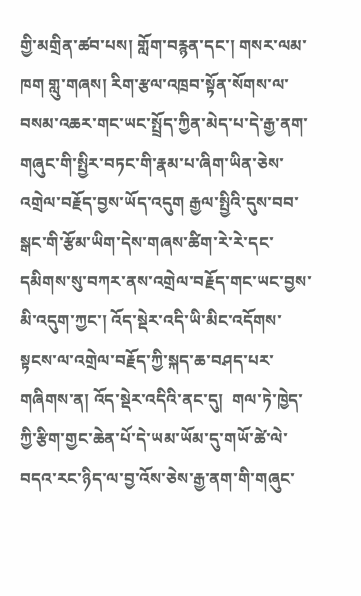གྱི་མགྲིན་ཚབ་པས། གློག་བརྙན་དང་། གསར་ལམ་ཁག གླུ་གཞས། རིག་རྩལ་འཁྲབ་སྟོན་སོགས་ལ་བསམ་འཆར་གང་ཡང་སྤྲོད་ཀྱིན་མེད་པ་དེ་རྒྱ་ནག་གཞུང་གི་སྤྱིར་བཏང་གི་རྣམ་པ་ཞིག་ཡིན་ཅེས་འགྲེལ་བརྗོད་བྱས་ཡོད་འདུག རྒྱལ་སྤྱིའི་དུས་བབ་སྒང་གི་རྩོམ་ཡིག་དེས་གཞས་ཚིག་རེ་རེ་དང་དམིགས་སུ་བཀར་ནས་འགྲེལ་བརྗོད་གང་ཡང་བྱས་མི་འདུག་ཀྱང་། འོད་སྡེར་འདི་ཡི་མིང་འདོགས་སྟངས་ལ་འགྲེལ་བརྗོད་ཀྱི་སྐད་ཆ་བཤད་པར་གཞིགས་ན། འོད་སྡེར་འདིའི་ནང་དུ།  གལ་ཏེ་ཁྱེད་ཀྱི་རྩིག་གྱང་ཆེན་པོ་དེ་ཡམ་ཡོམ་དུ་གཡོ་ཚེ་ལེ་བདའ་རང་ཉིད་ལ་བྱ་འོས་ཅེས་རྒྱ་ནག་གི་གཞུང་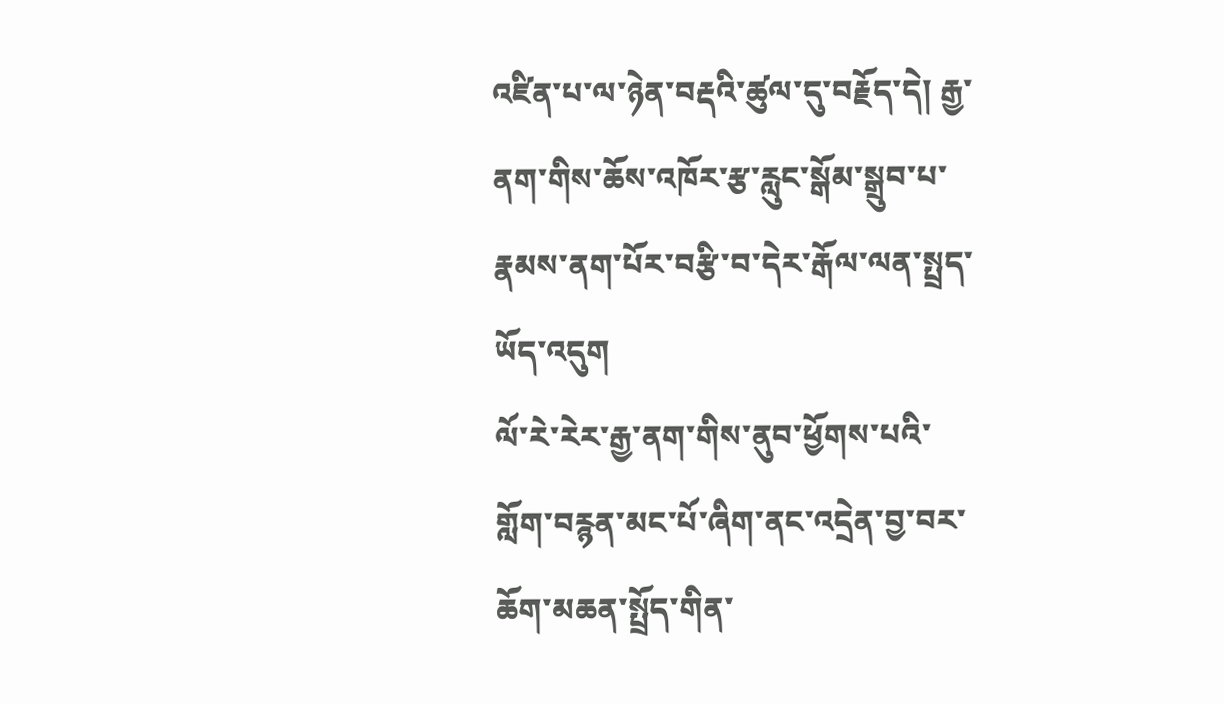འཛིན་པ་ལ་ཉེན་བརྡའི་ཚུལ་དུ་བརྗོད་དེ། རྒྱ་ནག་གིས་ཆོས་འཁོར་རྩ་རླུང་སྒོམ་སྒྲུབ་པ་རྣམས་ནག་པོར་བརྩི་བ་དེར་རྒོལ་ལན་སྤྲད་ཡོད་འདུག
ལོ་རེ་རེར་རྒྱ་ནག་གིས་ནུབ་ཕྱོགས་པའི་གློག་བརྙན་མང་པོ་ཞིག་ནང་འདྲེན་བྱ་བར་ཆོག་མཆན་སྤྲོད་གིན་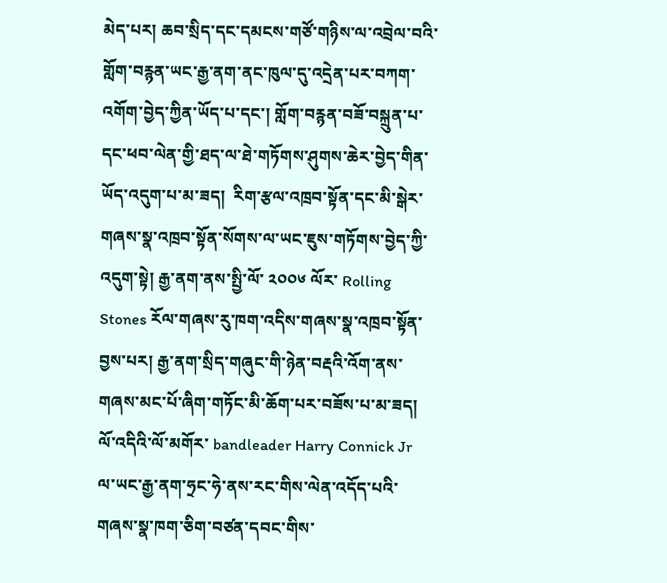མེད་པར། ཆབ་སྲིད་དང་དམངས་གཙོ་གཉིས་ལ་འབྲེལ་བའི་གློག་བརྙན་ཡང་རྒྱ་ནག་ནང་ཁུལ་དུ་འདྲེན་པར་བཀག་འགོག་བྱེད་ཀྱིན་ཡོད་པ་དང་། གློག་བརྙན་བཟོ་བསྐྲུན་པ་དང་ཕབ་ལེན་གྱི་ཐད་ལ་ཐེ་གཏོགས་ཤུགས་ཆེར་བྱེད་གིན་ཡོད་འདུག་པ་མ་ཟད།  རིག་རྩལ་འཁྲབ་སྟོན་དང་མི་སྒེར་གཞས་སྣ་འཁྲབ་སྟོན་སོགས་ལ་ཡང་ཇུས་གཏོགས་བྱེད་ཀྱི་འདུག་སྟེ། རྒྱ་ནག་ནས་སྤྱི་ལོ་ ༢༠༠༦ ལོར་ Rolling Stones རོལ་གཞས་རུ་ཁག་འདིས་གཞས་སྣ་འཁྲབ་སྟོན་བྱས་པར། རྒྱ་ནག་སྲིད་གཞུང་གི་ཉེན་བརྡའི་འོག་ནས་གཞས་མང་པོ་ཞིག་གཏོང་མི་ཆོག་པར་བཟོས་པ་མ་ཟད། ལོ་འདིའི་ལོ་མགོར་ bandleader Harry Connick Jr  ལ་ཡང་རྒྱ་ནག་ཧྲང་ཧེ་ནས་རང་གིས་ལེན་འདོད་པའི་གཞས་སྣ་ཁག་ཅིག་བཙན་དབང་གིས་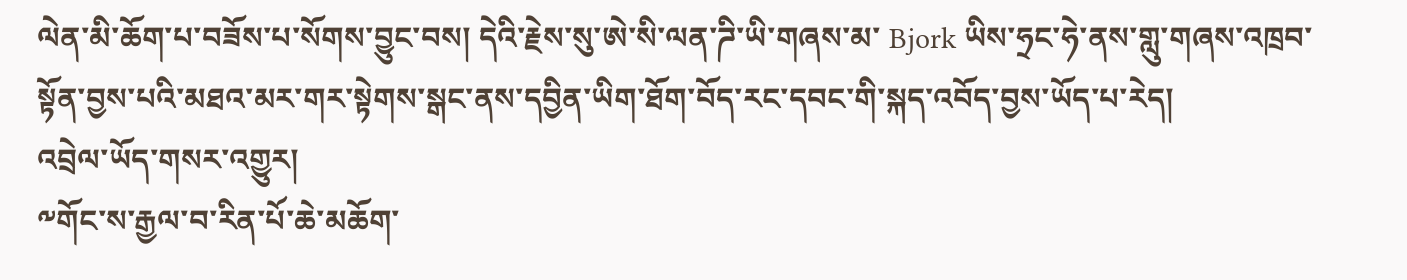ལེན་མི་ཆོག་པ་བཟོས་པ་སོགས་བྱུང་བས། དེའི་རྗེས་སུ་ཨེ་སི་ལན་ཌི་ཡི་གཞས་མ་ Bjork ཡིས་ཧྲང་ཧེ་ནས་གླུ་གཞས་འཁྲབ་སྟོན་བྱས་པའི་མཐའ་མར་གར་སྟེགས་སྒང་ནས་དབྱིན་ཡིག་ཐོག་བོད་རང་དབང་གི་སྐད་འབོད་བྱས་ཡོད་པ་རེད།
འབྲེལ་ཡོད་གསར་འགྱུར།
༸གོང་ས་རྒྱལ་བ་རིན་པོ་ཆེ་མཆོག་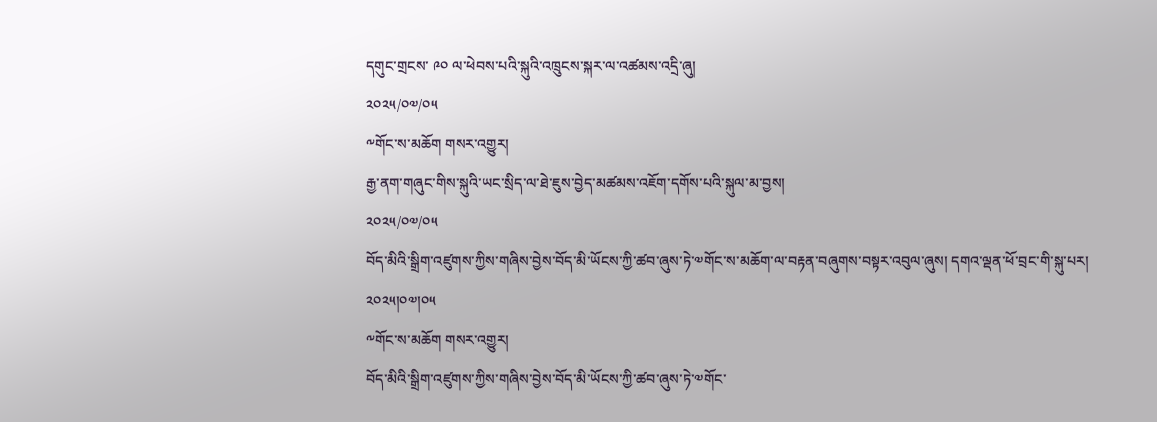དགུང་གྲངས་ ༩༠ ལ་ཕེབས་པའི་སྐུའི་འཁྲུངས་སྐར་ལ་འཚམས་འདྲི་ཞུ།
༢༠༢༥/༠༧/༠༥
༸གོང་ས་མཆོག གསར་འགྱུར།
རྒྱ་ནག་གཞུང་གིས་སྐུའི་ཡང་སྲིད་ལ་ཐེ་ཇུས་བྱེད་མཚམས་འཇོག་དགོས་པའི་སྐུལ་མ་བྱས།
༢༠༢༥/༠༧/༠༥
བོད་མིའི་སྒྲིག་འཛུགས་ཀྱིས་གཞིས་བྱེས་བོད་མི་ཡོངས་ཀྱི་ཚབ་ཞུས་ཏེ་༧གོང་ས་མཆོག་ལ་བརྟན་བཞུགས་བསྟར་འབུལ་ཞུས། དགའ་ལྡན་ཕོ་བྲང་གི་སྐུ་པར། ༢༠༢༥།༠༧།༠༥
༸གོང་ས་མཆོག གསར་འགྱུར།
བོད་མིའི་སྒྲིག་འཛུགས་ཀྱིས་གཞིས་བྱེས་བོད་མི་ཡོངས་ཀྱི་ཚབ་ཞུས་ཏེ་༧གོང་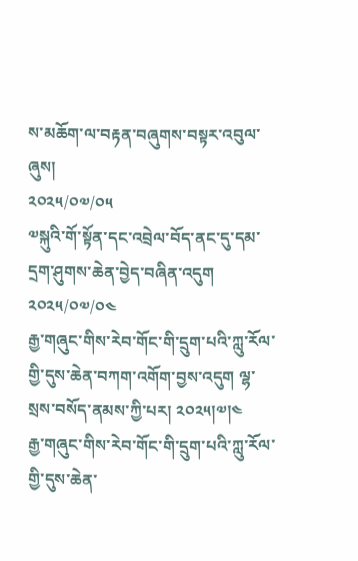ས་མཆོག་ལ་བརྟན་བཞུགས་བསྟར་འབུལ་ཞུས།
༢༠༢༥/༠༧/༠༥
༧སྐུའི་གོ་སྟོན་དང་འབྲེལ་བོད་ནང་དུ་དམ་དྲག་ཤུགས་ཆེན་བྱེད་བཞིན་འདུག
༢༠༢༥/༠༧/༠༤
རྒྱ་གཞུང་གིས་རེབ་གོང་གི་དྲུག་པའི་ཀླུ་རོལ་གྱི་དུས་ཆེན་བཀག་འགོག་བྱས་འདུག ལྷ་སྲས་བསོད་ནམས་ཀྱི་པར། ༢༠༢༥།༧།༤
རྒྱ་གཞུང་གིས་རེབ་གོང་གི་དྲུག་པའི་ཀླུ་རོལ་གྱི་དུས་ཆེན་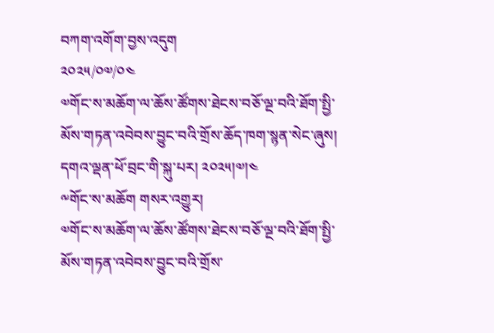བཀག་འགོག་བྱས་འདུག
༢༠༢༥/༠༧/༠༤
༧གོང་ས་མཆོག་ལ་ཆོས་ཚོགས་ཐེངས་བཅོ་ལྔ་བའི་ཐོག་སྤྱི་མོས་གཏན་འབེབས་བྱུང་བའི་གྲོས་ཆོད་ཁག་སྙན་སེང་ཞུས། དགའ་ལྡན་ཕོ་བྲང་གི་སྐུ་པར། ༢༠༢༥།༧།༤
༸གོང་ས་མཆོག གསར་འགྱུར།
༧གོང་ས་མཆོག་ལ་ཆོས་ཚོགས་ཐེངས་བཅོ་ལྔ་བའི་ཐོག་སྤྱི་མོས་གཏན་འབེབས་བྱུང་བའི་གྲོས་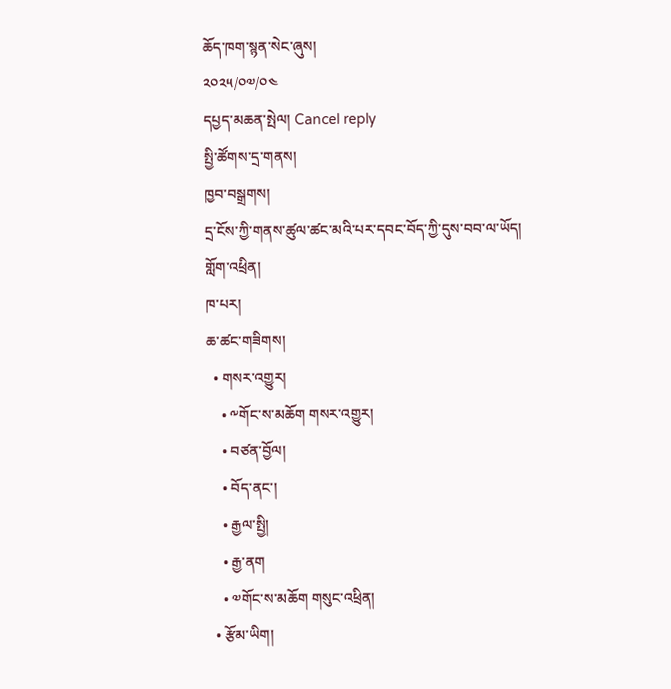ཆོད་ཁག་སྙན་སེང་ཞུས།
༢༠༢༥/༠༧/༠༤
དཔྱད་མཆན་སྤེལ། Cancel reply
སྤྱི་ཚོགས་དྲ་གནས།
ཁྱབ་བསྒྲགས།
དྲ་ངོས་ཀྱི་གནས་ཚུལ་ཚང་མའི་པར་དབང་བོད་ཀྱི་དུས་བབ་ལ་ཡོད།
གློག་འཕྲིན།
ཁ་པར།
ཆ་ཚང་གཟིགས།
  • གསར་འགྱུར།
    • ༸གོང་ས་མཆོག གསར་འགྱུར།
    • བཙན་བྱོལ།
    • བོད་ནང་།
    • རྒྱལ་སྤྱི།
    • རྒྱ་ནག
    • ༧གོང་ས་མཆོག གསུང་འཕྲིན།
  • རྩོམ་ཡིག།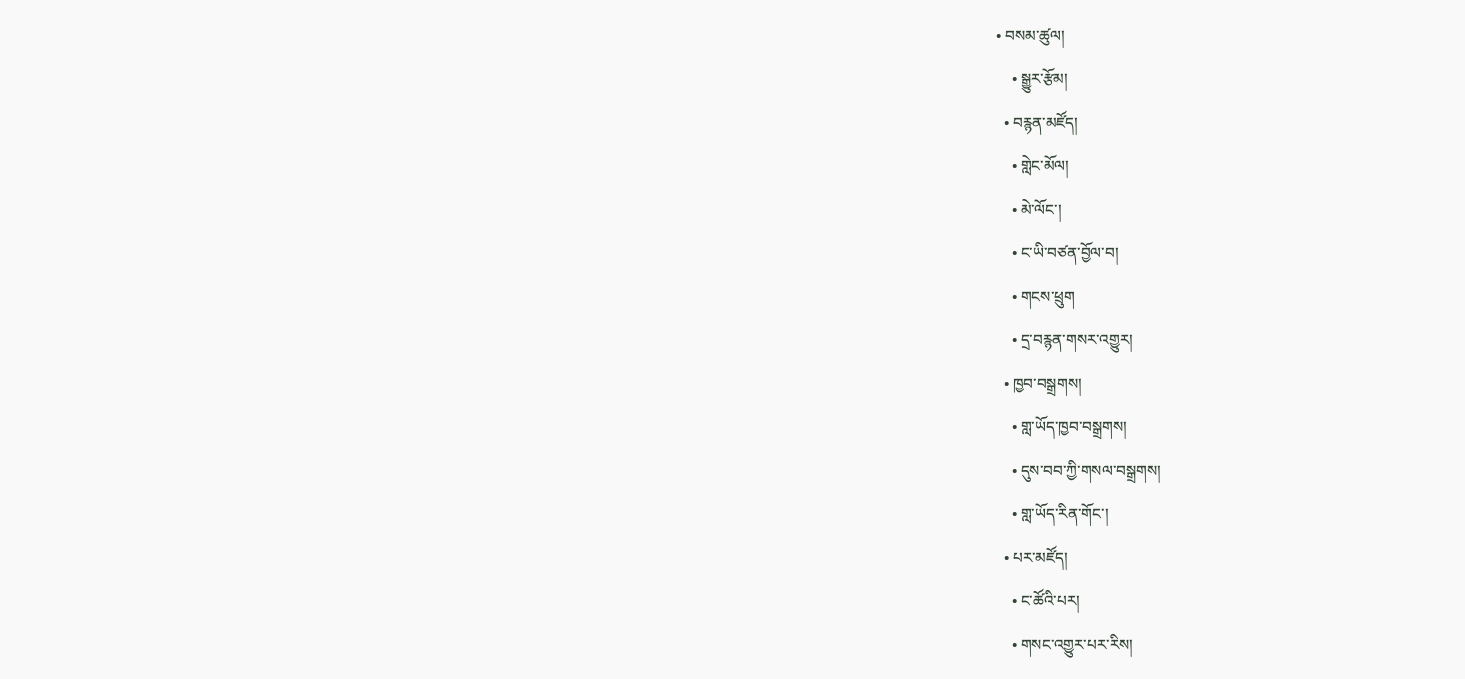• བསམ་ཚུལ།
    • སྒྱུར་རྩོམ།
  • བརྙན་མཛོད།
    • གླེང་མོལ།
    • མེ་ལོང་།
    • ང་ཡི་བཙན་བྱོལ་བ།
    • གངས་ཕྲུག
    • དྲ་བརྙན་གསར་འགྱུར།
  • ཁྱབ་བསྒྲགས།
    • གླ་ཡོད་ཁྱབ་བསྒྲགས།
    • དུས་བབ་ཀྱི་གསལ་བསྒྲགས།
    • གླ་ཡོད་རིན་གོང་།
  • པར་མཛོད།
    • ང་ཚོའི་པར།
    • གསང་འགྱུར་པར་རིས།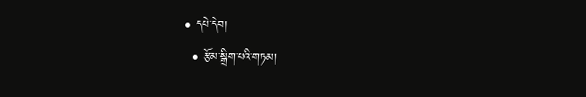• དཔེ་དེབ།
  • རྩོམ་སྒྲིག་པའི་གཏམ།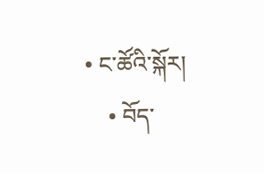• ང་ཚོའི་སྐོར།
    • བོད་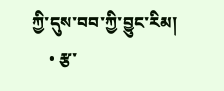ཀྱི་དུས་བབ་ཀྱི་བྱུང་རིམ།
    • རྩ་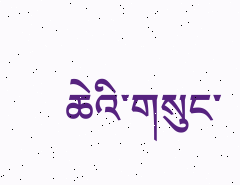ཆེའི་གསུང་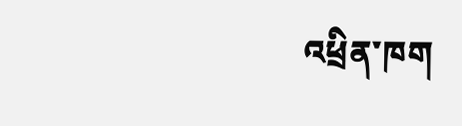འཕྲིན་ཁག